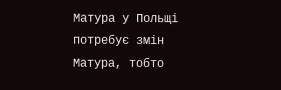Матура у Польщі потребує змін
Матура, тобто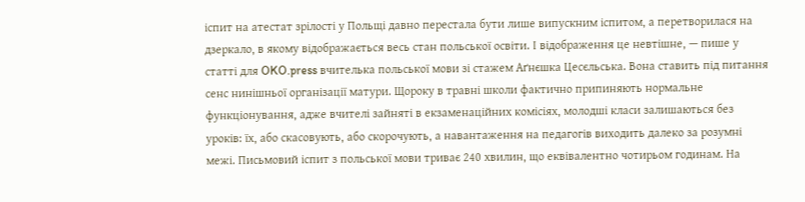іспит на атестат зрілості у Польщі давно перестала бути лише випускним іспитом, а перетворилася на дзеркало, в якому відображається весь стан польської освіти. І відображення це невтішне, — пише у статті для OKO.press вчителька польської мови зі стажем Аґнєшка Цесєльська. Вона ставить під питання сенс нинішньої організації матури. Щороку в травні школи фактично припиняють нормальне функціонування, адже вчителі зайняті в екзаменаційних комісіях, молодші класи залишаються без уроків: їх, або скасовують, або скорочують, а навантаження на педагогів виходить далеко за розумні межі. Письмовий іспит з польської мови триває 240 хвилин, що еквівалентно чотирьом годинам. На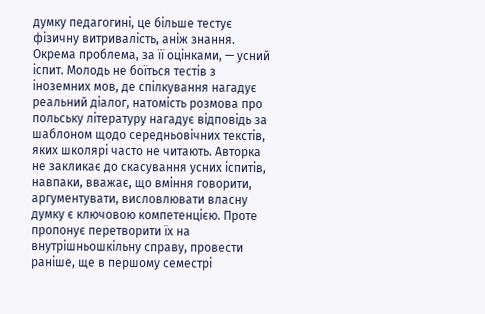думку педагогині, це більше тестує фізичну витривалість, аніж знання.
Окрема проблема, за її оцінками, — усний іспит. Молодь не боїться тестів з іноземних мов, де спілкування нагадує реальний діалог, натомість розмова про польську літературу нагадує відповідь за шаблоном щодо середньовічних текстів, яких школярі часто не читають. Авторка не закликає до скасування усних іспитів, навпаки, вважає, що вміння говорити, аргументувати, висловлювати власну думку є ключовою компетенцією. Проте пропонує перетворити їх на внутрішньошкільну справу, провести раніше, ще в першому семестрі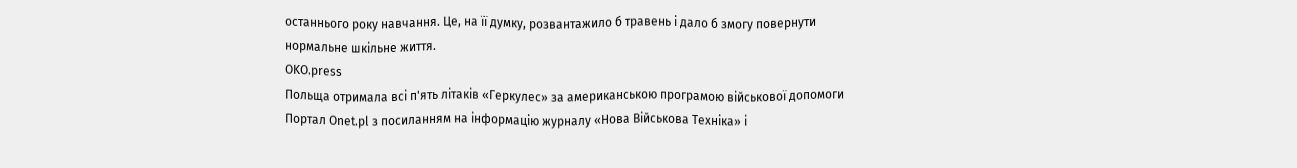останнього року навчання. Це, на її думку, розвантажило б травень і дало б змогу повернути нормальне шкільне життя.
OKO.press
Польща отримала всі п'ять літаків «Геркулес» за американською програмою військової допомоги
Портал Onet.pl з посиланням на інформацію журналу «Нова Військова Техніка» і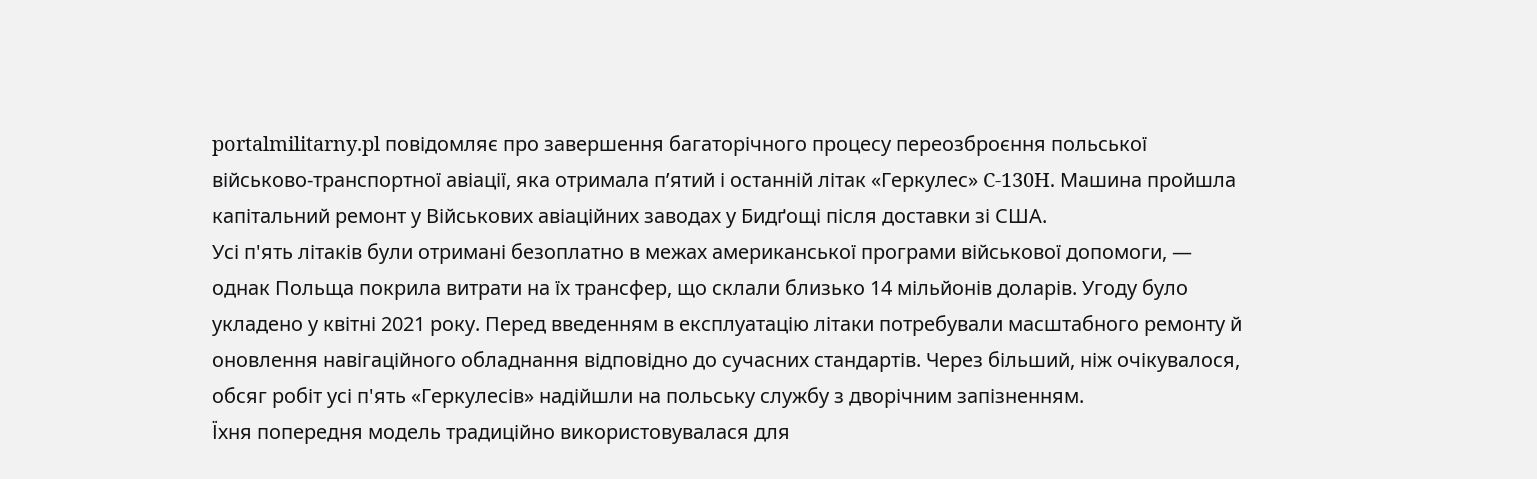portalmilitarny.pl повідомляє про завершення багаторічного процесу переозброєння польської військово-транспортної авіації, яка отримала п’ятий і останній літак «Геркулес» C-130H. Машина пройшла капітальний ремонт у Військових авіаційних заводах у Бидґощі після доставки зі США.
Усі п'ять літаків були отримані безоплатно в межах американської програми військової допомоги, — однак Польща покрила витрати на їх трансфер, що склали близько 14 мільйонів доларів. Угоду було укладено у квітні 2021 року. Перед введенням в експлуатацію літаки потребували масштабного ремонту й оновлення навігаційного обладнання відповідно до сучасних стандартів. Через більший, ніж очікувалося, обсяг робіт усі п'ять «Геркулесів» надійшли на польську службу з дворічним запізненням.
Їхня попередня модель традиційно використовувалася для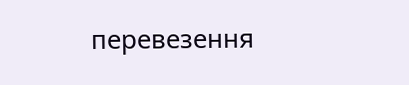перевезення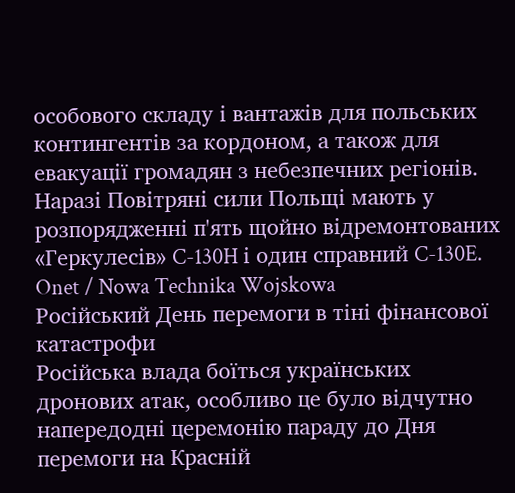особового складу і вантажів для польських контингентів за кордоном, а також для евакуації громадян з небезпечних регіонів. Наразі Повітряні сили Польщі мають у розпорядженні п'ять щойно відремонтованих «Геркулесів» C-130H і один справний C-130E.
Onet / Nowa Technika Wojskowa
Російський День перемоги в тіні фінансової катастрофи
Російська влада боїться українських дронових атак, особливо це було відчутно напередодні церемонію параду до Дня перемоги на Красній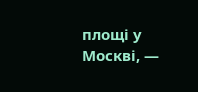площі у Москві, —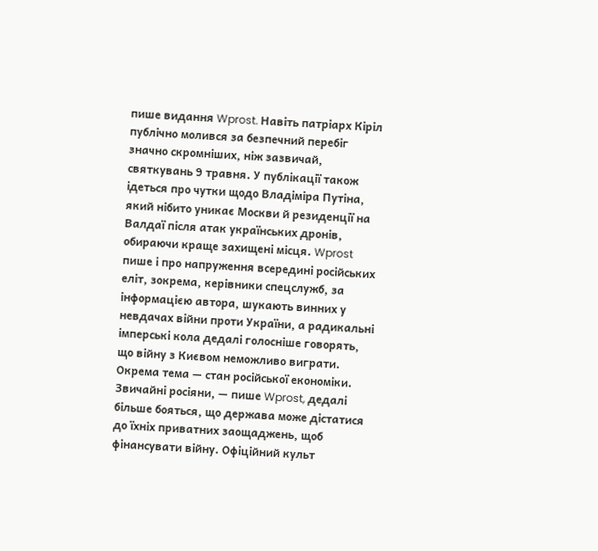пише видання Wprost. Навіть патріарх Кіріл публічно молився за безпечний перебіг значно скромніших, ніж зазвичай, святкувань 9 травня. У публікації також ідеться про чутки щодо Владіміра Путіна, який нібито уникає Москви й резиденції на Валдаї після атак українських дронів, обираючи краще захищені місця. Wprost пише і про напруження всередині російських еліт, зокрема, керівники спецслужб, за інформацією автора, шукають винних у невдачах війни проти України, а радикальні імперські кола дедалі голосніше говорять, що війну з Києвом неможливо виграти.
Окрема тема — стан російської економіки. Звичайні росіяни, — пише Wprost, дедалі більше бояться, що держава може дістатися до їхніх приватних заощаджень, щоб фінансувати війну. Офіційний культ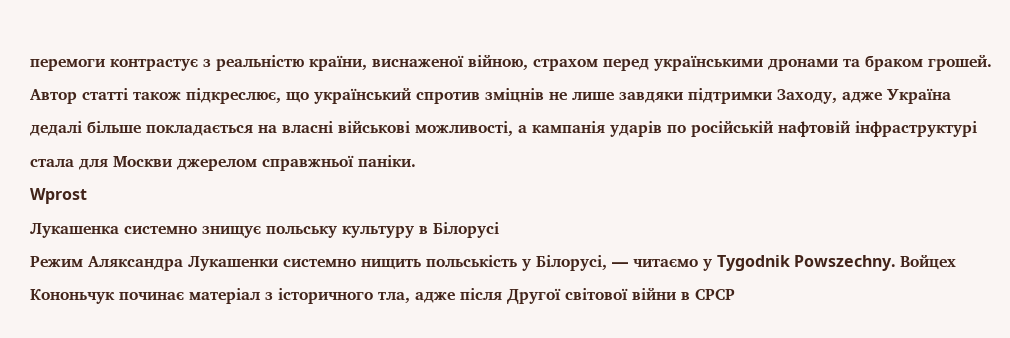перемоги контрастує з реальністю країни, виснаженої війною, страхом перед українськими дронами та браком грошей. Автор статті також підкреслює, що український спротив зміцнів не лише завдяки підтримки Заходу, адже Україна дедалі більше покладається на власні військові можливості, а кампанія ударів по російській нафтовій інфраструктурі стала для Москви джерелом справжньої паніки.
Wprost
Лукашенка системно знищує польську культуру в Білорусі
Режим Аляксандра Лукашенки системно нищить польськість у Білорусі, — читаємо у Tygodnik Powszechny. Войцех Кононьчук починає матеріал з історичного тла, адже після Другої світової війни в СРСР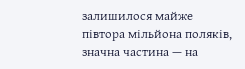залишилося майже півтора мільйона поляків, значна частина — на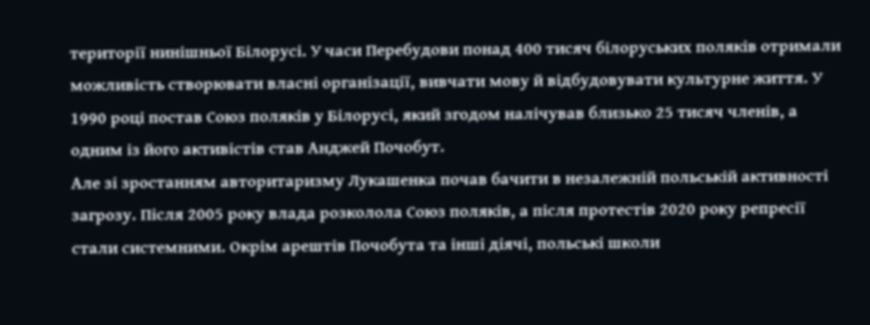території нинішньої Білорусі. У часи Перебудови понад 400 тисяч білоруських поляків отримали можливість створювати власні організації, вивчати мову й відбудовувати культурне життя. У 1990 році постав Союз поляків у Білорусі, який згодом налічував близько 25 тисяч членів, а одним із його активістів став Анджей Почобут.
Але зі зростанням авторитаризму Лукашенка почав бачити в незалежній польській активності загрозу. Після 2005 року влада розколола Союз поляків, а після протестів 2020 року репресії стали системними. Окрім арештів Почобута та інші діячі, польські школи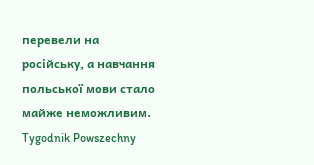перевели на російську, а навчання польської мови стало майже неможливим. Tygodnik Powszechny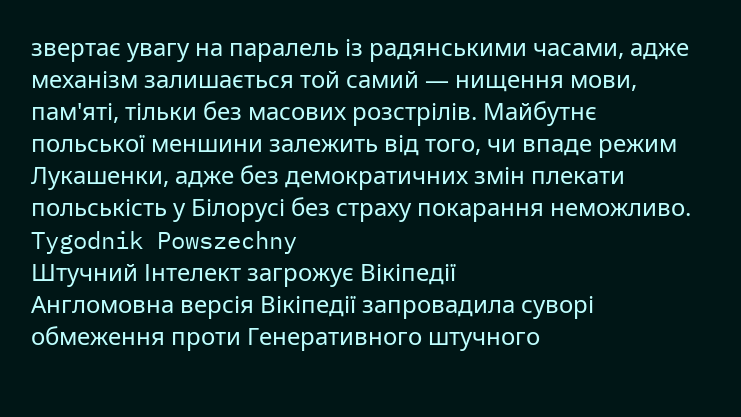звертає увагу на паралель із радянськими часами, адже механізм залишається той самий — нищення мови, пам'яті, тільки без масових розстрілів. Майбутнє польської меншини залежить від того, чи впаде режим Лукашенки, адже без демократичних змін плекати польськість у Білорусі без страху покарання неможливо.
Tygodnik Powszechny
Штучний Інтелект загрожує Вікіпедії
Англомовна версія Вікіпедії запровадила суворі обмеження проти Генеративного штучного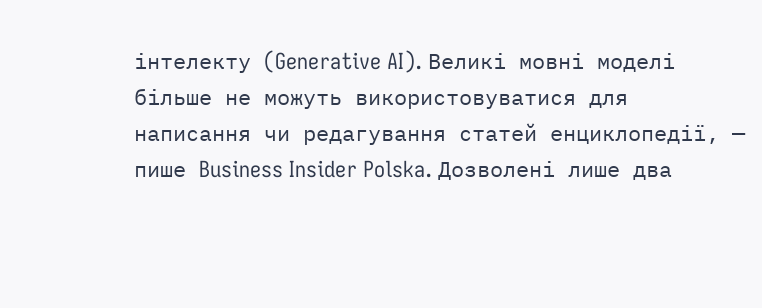інтелекту (Generative AI). Великі мовні моделі більше не можуть використовуватися для написання чи редагування статей енциклопедії, — пише Business Insider Polska. Дозволені лише два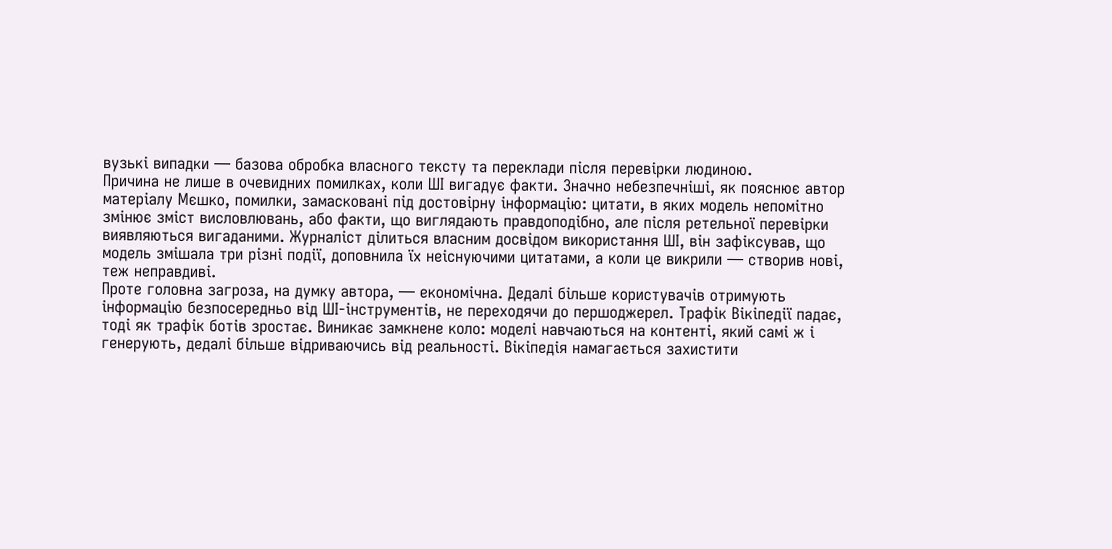вузькі випадки — базова обробка власного тексту та переклади після перевірки людиною.
Причина не лише в очевидних помилках, коли ШІ вигадує факти. Значно небезпечніші, як пояснює автор матеріалу Мєшко, помилки, замасковані під достовірну інформацію: цитати, в яких модель непомітно змінює зміст висловлювань, або факти, що виглядають правдоподібно, але після ретельної перевірки виявляються вигаданими. Журналіст ділиться власним досвідом використання ШІ, він зафіксував, що модель змішала три різні події, доповнила їх неіснуючими цитатами, а коли це викрили — створив нові, теж неправдиві.
Проте головна загроза, на думку автора, — економічна. Дедалі більше користувачів отримують інформацію безпосередньо від ШІ-інструментів, не переходячи до першоджерел. Трафік Вікіпедії падає, тоді як трафік ботів зростає. Виникає замкнене коло: моделі навчаються на контенті, який самі ж і генерують, дедалі більше відриваючись від реальності. Вікіпедія намагається захистити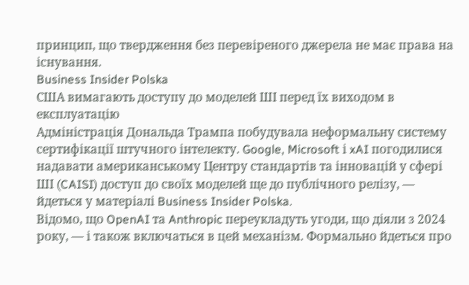принцип, що твердження без перевіреного джерела не має права на існування.
Business Insider Polska
США вимагають доступу до моделей ШІ перед їх виходом в експлуатацію
Адміністрація Дональда Трампа побудувала неформальну систему сертифікації штучного інтелекту. Google, Microsoft і xAI погодилися надавати американському Центру стандартів та інновацій у сфері ШІ (CAISI) доступ до своїх моделей ще до публічного релізу, — йдеться у матеріалі Business Insider Polska.
Відомо, що OpenAI та Anthropic переукладуть угоди, що діяли з 2024 року, — і також включаться в цей механізм. Формально йдеться про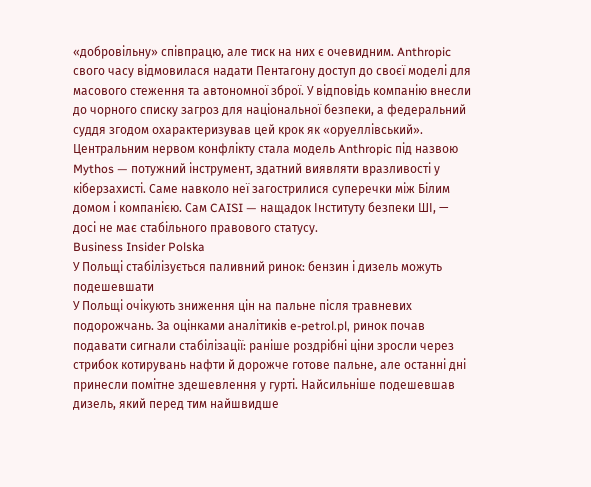«добровільну» співпрацю, але тиск на них є очевидним. Anthropic свого часу відмовилася надати Пентагону доступ до своєї моделі для масового стеження та автономної зброї. У відповідь компанію внесли до чорного списку загроз для національної безпеки, а федеральний суддя згодом охарактеризував цей крок як «оруеллівський».
Центральним нервом конфлікту стала модель Anthropic під назвою Mythos — потужний інструмент, здатний виявляти вразливості у кіберзахисті. Саме навколо неї загострилися суперечки між Білим домом і компанією. Сам CAISI — нащадок Інституту безпеки ШІ, — досі не має стабільного правового статусу.
Business Insider Polska
У Польщі стабілізується паливний ринок: бензин і дизель можуть подешевшати
У Польщі очікують зниження цін на пальне після травневих подорожчань. За оцінками аналітиків e-petrol.pl, ринок почав подавати сигнали стабілізації: раніше роздрібні ціни зросли через стрибок котирувань нафти й дорожче готове пальне, але останні дні принесли помітне здешевлення у гурті. Найсильніше подешевшав дизель, який перед тим найшвидше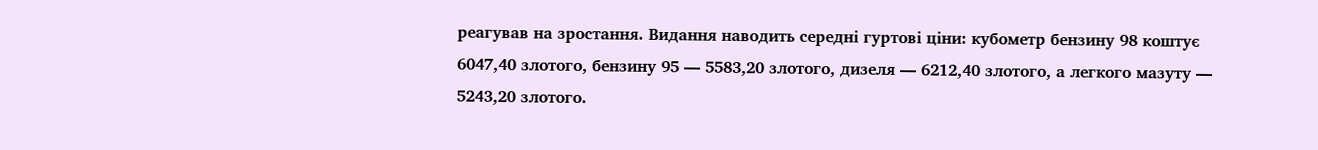реагував на зростання. Видання наводить середні гуртові ціни: кубометр бензину 98 коштує 6047,40 злотого, бензину 95 — 5583,20 злотого, дизеля — 6212,40 злотого, а легкого мазуту — 5243,20 злотого.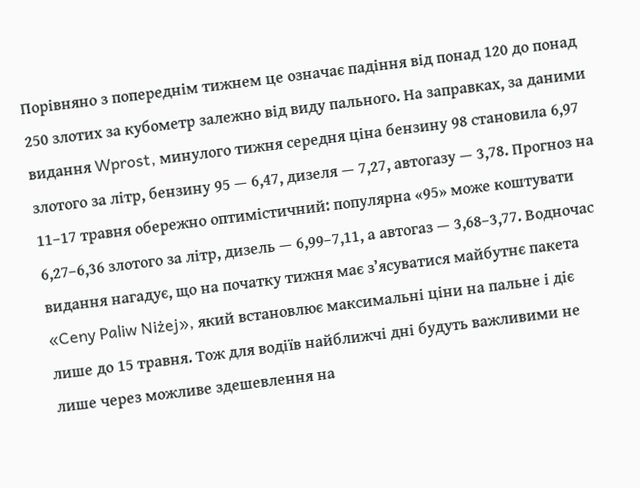Порівняно з попереднім тижнем це означає падіння від понад 120 до понад 250 злотих за кубометр залежно від виду пального. На заправках, за даними видання Wprost, минулого тижня середня ціна бензину 98 становила 6,97 злотого за літр, бензину 95 — 6,47, дизеля — 7,27, автогазу — 3,78. Прогноз на 11–17 травня обережно оптимістичний: популярна «95» може коштувати 6,27–6,36 злотого за літр, дизель — 6,99–7,11, а автогаз — 3,68–3,77. Водночас видання нагадує, що на початку тижня має з’ясуватися майбутнє пакета «Ceny Paliw Niżej», який встановлює максимальні ціни на пальне і діє лише до 15 травня. Тож для водіїв найближчі дні будуть важливими не лише через можливе здешевлення на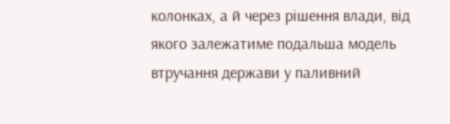колонках, а й через рішення влади, від якого залежатиме подальша модель втручання держави у паливний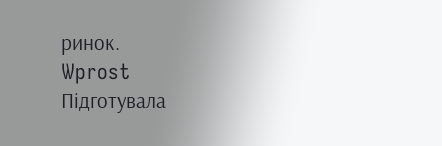ринок.
Wprost
Підготувала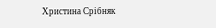Христина Срібняк